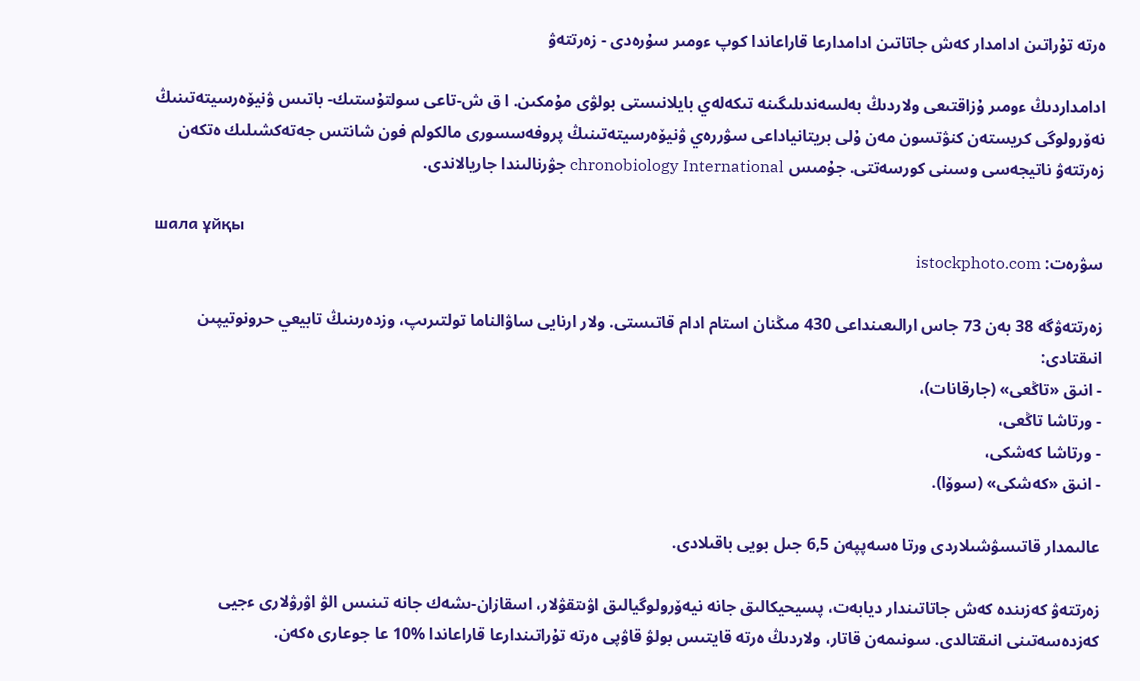ەرتە تۇراتىن ادامدار كەش جاتاتىن ادامدارعا قاراعاندا كوپ ءومىر سۇرەدى - زەرتتەۋ

ادامداردىڭ ءومىر ۇزاقتىعى ولاردىڭ بەلسەندىلىگىنە تىكەلەي بايلانىستى بولۋى مۇمكىن. ا ق ش-تاعى سولتۇستىك- باتىس ۋنيۆەرسيتەتىنىڭ نەۆرولوگى كريستەن كنۋتسون مەن ۇلى بريتانياداعى سۋررەي ۋنيۆەرسيتەتىنىڭ پروفەسسورى مالكولم فون شانتس جەتەكشىلىك ەتكەن زەرتتەۋ ناتيجەسى وسىنى كورسەتتى. جۇمىس chronobiology International جۋرنالىندا جاريالاندى.

шала ұйқы
سۋرەت: istockphoto.com

زەرتتەۋگە 38 بەن 73 جاس ارالىعىنداعى 430 مىڭنان استام ادام قاتىستى. ولار ارنايى ساۋالناما تولتىرىپ، وزدەرىنىڭ تابيعي حرونوتيپىن انىقتادى:
- انىق «تاڭعى» (جارقانات)،
- ورتاشا تاڭعى،
- ورتاشا كەشكى،
- انىق «كەشكى» (سوۆا).

عالىمدار قاتىسۋشىلاردى ورتا ەسەپپەن 6,5 جىل بويى باقىلادى.

زەرتتەۋ كەزىندە كەش جاتاتىندار ديابەت، پسيحيكالىق جانە نيەۆرولوگيالىق اۋىتقۋلار، اسقازان-ىشەك جانە تىنىس الۋ اۋرۋلارى ءجيى كەزدەسەتىنى انىقتالدى. سونىمەن قاتار، ولاردىڭ ەرتە قايتىس بولۋ قاۋپى ەرتە تۇراتىندارعا قاراعاندا %10 عا جوعارى ەكەن.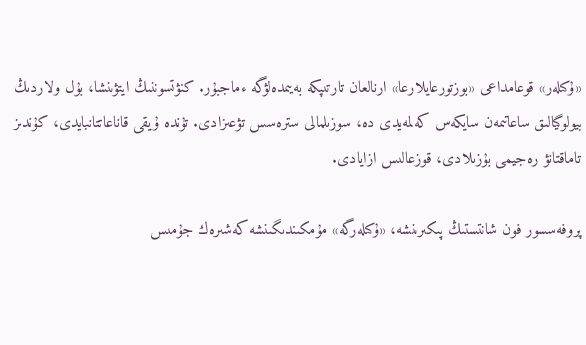«ۇكىلەر» قوعامداعى «بوزتورعايلارعا» ارنالعان تارتىپكە بەيىمدەلۋگە ءماجبۇر. كنۋتسوننىڭ ايتۋىنشا، بۇل ولاردىڭ بيولوگيالىق ساعاتىمەن سايكەس كەلمەيدى دە، سوزىلمالى سترەسس تۋعىزادى. تۇندە ۇيقى قاناعاتتانبايدى، كۇندىز تاماقتانۋ رەجيمى بۇزىلادى، قوزعالىس ازايادى.

پروفەسسور فون شانتستىڭ پىكىرىنشە، «ۇكىلەرگە» مۇمكىندىگىنشە كەشىرەك جۇمىس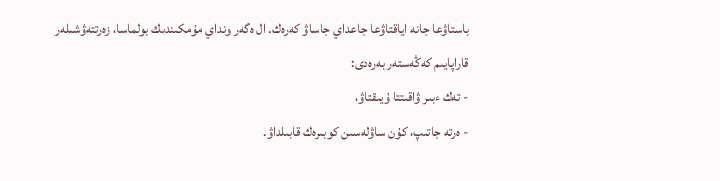باستاۋعا جانە اياقتاۋعا جاعداي جاساۋ كەرەك. ال ەگەر ونداي مۇمكىندىك بولماسا، زەرتتەۋشىلەر قاراپايىم كەڭەستەر بەرەدى:
- تەك ءبىر ۋاقىتتا ۇيىقتاۋ،
- ەرتە جاتىپ، كۇن ساۋلەسىن كوبىرەك قابىلداۋ.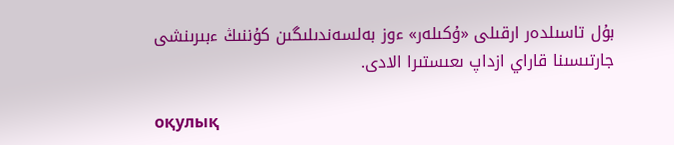بۇل تاسىلدەر ارقىلى «ۇكىلەر» ءوز بەلسەندىلىگىن كۇننىڭ ءبىرىنشى جارتىسىنا قاراي ازداپ ىعىستىرا الادى.

оқулық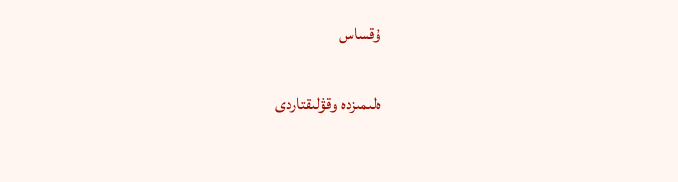ۇقساس

ەلىمىزدە وقۋلىقتاردى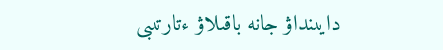دايىنداۋ جانە باقىلاۋ ءتارتىبى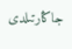جاڭارتىلدى